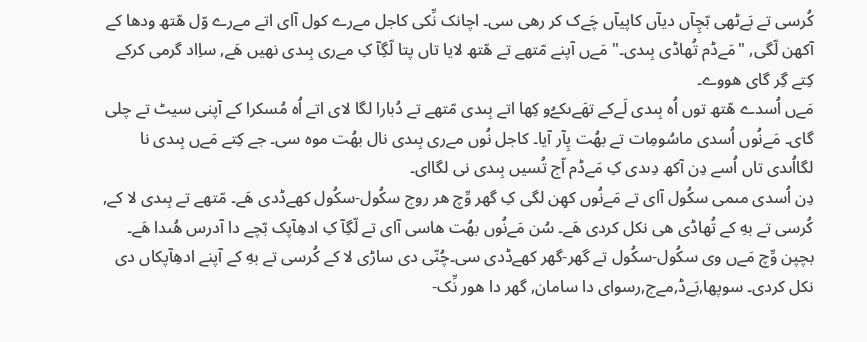کُرسی تے بَےٹھی بّچِآں دیآں کاپیآں چَےک کر رهی سی۔ اچانک نِّکی کاجل مےرے کول آای اتے مےرے وّل هّتھ ودھا کے آکھن لّگی, "مَےڈم تُهاڈی بِںدی۔" مَےں آپنے مّتھے تے هّتھ لايا تاں پتا لّگِآ کِ مےری بِںدی نهیں هَے, ساِاد گرمی کرکے کِتے گِر گای هووے۔
مَےں اُسدے هّتھ توں اُه بِںدی لَےکے تھَےںکےُو کِها اتے بِںدی مّتھے تے دُبارا لگا لای اتے اُه مُسکرا کے آپنی سیٹ تے چلی گای۔ مَےنُوں اُسدی ماسُومِات تے بهُت پِآر آيا۔ کاجل نُوں مےری بِںدی نال بهُت موه سی۔ جے کِتے مَےں بِںدی نا لگااُںدی تاں اُسے دِن آکھ دِںدی کِ مَےڈم اّج تُسیں بِںدی نی لگاای۔
دِن اُسدی مںمی سکُول آای تے مَےنُوں کهِن لگی کِ گھر وِّچ هر روج سکُول-سکُول کھےڈدی هَے۔ مّتھے تے بِںدی لا کے, کُرسی تے بهِ کے تُهاڈی هی نکل کردی هَے۔ سُن مَےنُوں بهُت هاسی آای تے لّگِآ کِ ادھِآپک بّچے دا آدرس هُںدا هَے۔
بچپن وِّچ مَےں وی سکُول-سکُول تے گھر-گھر کھےڈدی سی۔چُنّی دی ساڑی لا کے کُرسی تے بهِ کے آپنے ادھِآپکاں دی نکل کردی۔ سوپھا,بَےڈ,مےج,رسوای دا سامان, گھر دا هور نِّک-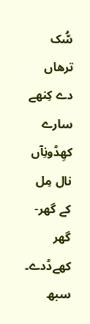سُّک ترھاں دے کِنھے سارے کھِڈونِآں نال مِل کے گھر-گھر کھےڈدے۔ سبھ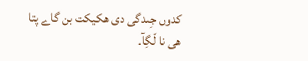کدوں جِںدگی دی هکیکت بن گاے پتا هی نا لّگِآ۔